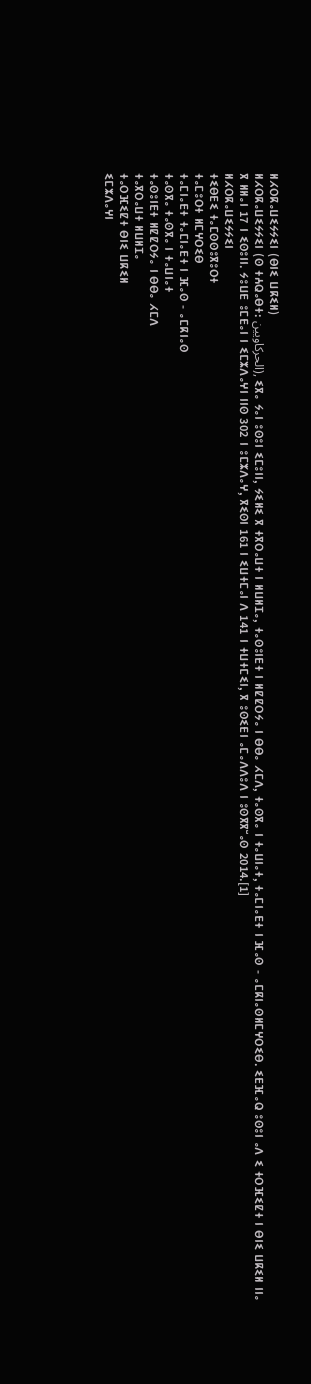ⵍⵃⵔⴽⴰⵡⵉⵢⵢⵉⵏ (ⴱⵏⵉ ⵡⴽⵉⵍ)
ⵍⵃⵔⴽⴰⵡⵉⵢⵢⵉⵏ (ⵙ ⵜⵄⵕⴰⴱⵜ: الحركاويين), ⵉⴳⴰ ⵢⴰⵏ ⵓⵙⵓⵏ ⵉⵎⵓⵏⵏ, ⵢⵉⵍⵉ ⴳ ⵜⴳⵔⴰⵡⵜ ⵏ ⵍⵡⵍⵊⴰ, ⵜⴰⵙⵓⵏⴹⵜ ⵏ ⵍⵇⵇⵔⵢⴰ ⵏ ⴱⴱⴰ ⵃⵎⴷ, ⵜⴰⵙⴳⴰ ⵏ ⵜⴰⵡⵏⴰⵜ, ⵜⴰⵎⵏⴰⴹⵜ ⵏ ⴼⴰⵙ - ⴰⵎⴽⵏⴰⵙⵍⵎⵖⵔⵉⴱ. ⵉⴹⴼⴰⵕ ⵓⵙⵓⵏ ⴰⴷ ⵉ ⵜⵔⴼⵉⵇⵜ ⵏ ⴱⵏⵉ ⵡⴽⵉⵍ ⵏⵏⴰ ⴳ ⵍⵍⴰⵏ 17 ⵏ ⵉⵙⵓⵏⵏ. ⵢⵓⵡⴹ ⵓⵎⴹⴰⵏ ⵏ ⵉⵎⵣⴷⴰⵖⵏ ⵏⵏⵙ 302 ⵏ ⵓⵎⵣⴷⴰⵖ, ⴳⵉⵙⵏ 161 ⵏ ⵉⵡⵜⵎⴰⵏ ⴷ 141 ⵏ ⵜⵡⵜⵎⵉⵏ, ⴳ ⵓⵙⵉⴹⵏ ⴰⵎⴰⴷⴷⵓⴷ ⵏ ⵓⵙⴳⴳⵯⴰⵙ 2014.[1]
ⵍⵃⵔⴽⴰⵡⵉⵢⵢⵉⵏ
ⵜⵉⴱⴹⵉ ⵜⴰⵎⵙⵙⵓⴳⵓⵔⵜ
ⵜⴰⵎⵓⵔⵜ ⵍⵎⵖⵔⵉⴱ
ⵜⴰⵎⵏⴰⴹⵜ ⵜⴰⵎⵏⴰⴹⵜ ⵏ ⴼⴰⵙ - ⴰⵎⴽⵏⴰⵙ
ⵜⴰⵙⴳⴰ ⵜⴰⵙⴳⴰ ⵏ ⵜⴰⵡⵏⴰⵜ
ⵜⴰⵙⵓⵏⴹⵜ ⵍⵇⵇⵔⵢⴰ ⵏ ⴱⴱⴰ ⵃⵎⴷ
ⵜⴰⴳⵔⴰⵡⵜ ⵍⵡⵍⵊⴰ
ⵜⴰⵔⴼⵉⵇⵜ ⴱⵏⵉ ⵡⴽⵉⵍ
ⵉⵎⵣⴷⴰⵖⵏ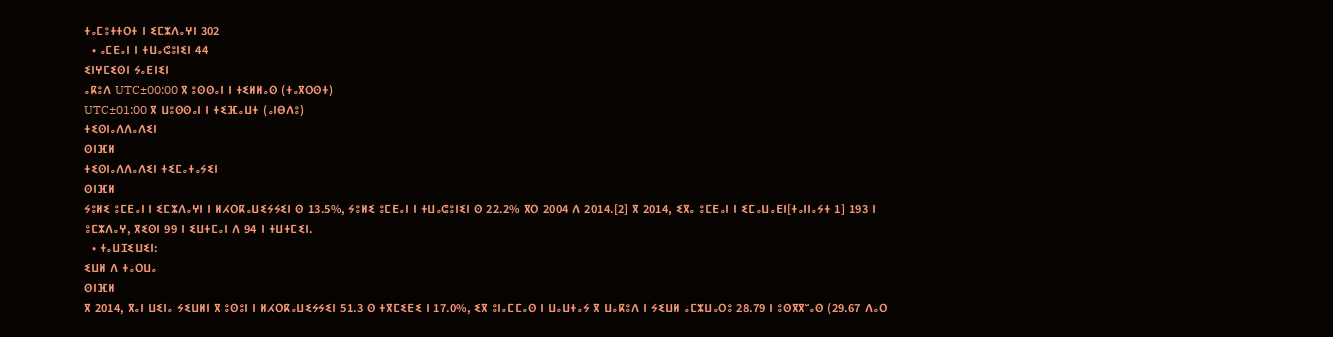ⵜⴰⵎⵓⵜⵜⵔⵜ ⵏ ⵉⵎⵣⴷⴰⵖⵏ 302
  • ⴰⵎⴹⴰⵏ ⵏ ⵜⵡⴰⵛⵓⵏⵉⵏ 44
ⵉⵏⵖⵎⵉⵙⵏ ⵢⴰⴹⵏⵉⵏ
ⴰⴽⵓⴷ UTC±00:00 ⴳ ⵓⵙⵙⴰⵏ ⵏ ⵜⵉⵍⵍⴰⵙ (ⵜⴰⴳⵔⵙⵜ)
UTC±01:00 ⴳ ⵡⵓⵙⵙⴰⵏ ⵏ ⵜⵉⴼⴰⵡⵜ (ⴰⵏⴱⴷⵓ)
ⵜⵉⵙⵏⴰⴷⴷⴰⴷⵉⵏ
ⵙⵏⴼⵍ
ⵜⵉⵙⵏⴰⴷⴷⴰⴷⵉⵏ ⵜⵉⵎⴰⵜⴰⵢⵉⵏ
ⵙⵏⴼⵍ
ⵢⵓⵍⵉ ⵓⵎⴹⴰⵏ ⵏ ⵉⵎⵣⴷⴰⵖⵏ ⵏ ⵍⵃⵔⴽⴰⵡⵉⵢⵢⵉⵏ ⵙ 13.5%, ⵢⵓⵍⵉ ⵓⵎⴹⴰⵏ ⵏ ⵜⵡⴰⵛⵓⵏⵉⵏ ⵙ 22.2% ⴳⵔ 2004 ⴷ 2014.[2] ⴳ 2014, ⵉⴳⴰ ⵓⵎⴹⴰⵏ ⵏ ⵉⵎⴰⵡⴰⴹⵏ[ⵜⴰⵏⵏⴰⵢⵜ 1] 193 ⵏ ⵓⵎⵣⴷⴰⵖ, ⴳⵉⵙⵏ 99 ⵏ ⵉⵡⵜⵎⴰⵏ ⴷ 94 ⵏ ⵜⵡⵜⵎⵉⵏ.
  • ⵜⴰⵡⵊⵉⵡⵉⵏ:
ⵉⵡⵍ ⴷ ⵜⴰⵔⵡⴰ
ⵙⵏⴼⵍ
ⴳ 2014, ⴳⴰⵏ ⵡⵉⵏⴰ ⵢⵉⵡⵍⵏ ⴳ ⵓⵙⵓⵏ ⵏ ⵍⵃⵔⴽⴰⵡⵉⵢⵢⵉⵏ 51.3 ⵙ ⵜⴳⵎⵉⴹⵉ ⵏ 17.0%, ⵉⴳ ⵓⵏⴰⵎⵎⴰⵙ ⵏ ⵡⴰⵡⵜⴰⵢ ⴳ ⵡⴰⴽⵓⴷ ⵏ ⵢⵉⵡⵍ ⴰⵎⵣⵡⴰⵔⵓ 28.79 ⵏ ⵓⵙⴳⴳⵯⴰⵙ (29.67 ⴷⴰⵔ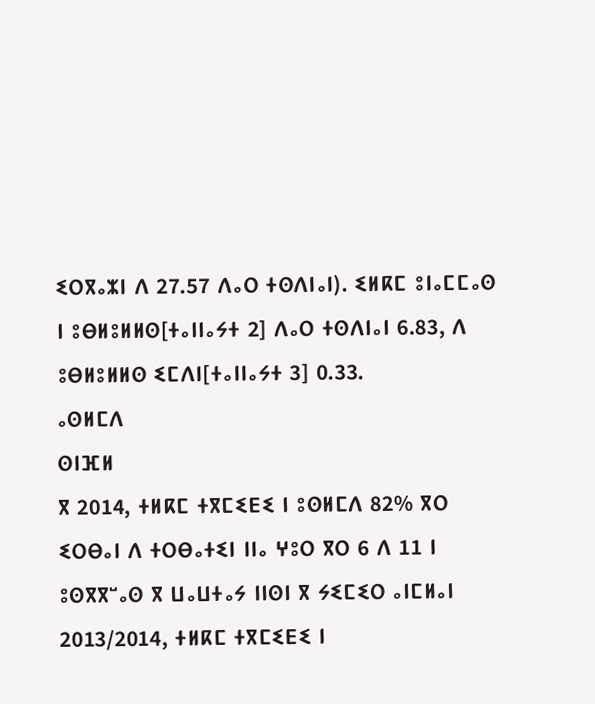ⵉⵔⴳⴰⵣⵏ ⴷ 27.57 ⴷⴰⵔ ⵜⵙⴷⵏⴰⵏ). ⵉⵍⴽⵎ ⵓⵏⴰⵎⵎⴰⵙ ⵏ ⵓⴱⵍⵓⵍⵍⵙ[ⵜⴰⵏⵏⴰⵢⵜ 2] ⴷⴰⵔ ⵜⵙⴷⵏⴰⵏ 6.83, ⴷ ⵓⴱⵍⵓⵍⵍⵙ ⵉⵎⴷⵏ[ⵜⴰⵏⵏⴰⵢⵜ 3] 0.33.
ⴰⵙⵍⵎⴷ
ⵙⵏⴼⵍ
ⴳ 2014, ⵜⵍⴽⵎ ⵜⴳⵎⵉⴹⵉ ⵏ ⵓⵙⵍⵎⴷ 82% ⴳⵔ ⵉⵔⴱⴰⵏ ⴷ ⵜⵔⴱⴰⵜⵉⵏ ⵏⵏⴰ ⵖⵓⵔ ⴳⵔ 6 ⴷ 11 ⵏ ⵓⵙⴳⴳⵯⴰⵙ ⴳ ⵡⴰⵡⵜⴰⵢ ⵏⵏⵙⵏ ⴳ ⵢⵉⵎⵉⵔ ⴰⵏⵎⵍⴰⵏ 2013/2014, ⵜⵍⴽⵎ ⵜⴳⵎⵉⴹⵉ ⵏ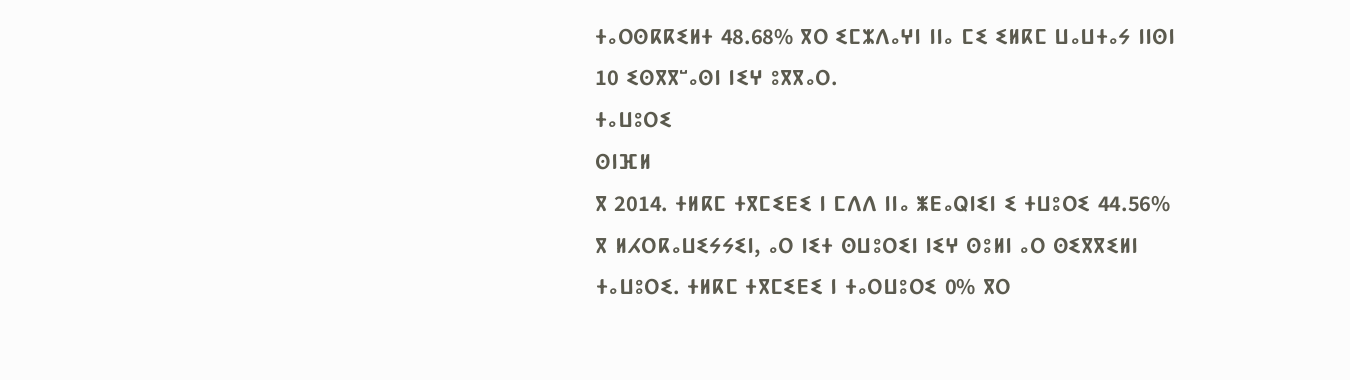ⵜⴰⵔⵙⴽⴽⵉⵍⵜ 48.68% ⴳⵔ ⵉⵎⵣⴷⴰⵖⵏ ⵏⵏⴰ ⵎⵉ ⵉⵍⴽⵎ ⵡⴰⵡⵜⴰⵢ ⵏⵏⵙⵏ 10 ⵉⵙⴳⴳⵯⴰⵙⵏ ⵏⵉⵖ ⵓⴳⴳⴰⵔ.
ⵜⴰⵡⵓⵔⵉ
ⵙⵏⴼⵍ
ⴳ 2014. ⵜⵍⴽⵎ ⵜⴳⵎⵉⴹⵉ ⵏ ⵎⴷⴷ ⵏⵏⴰ ⵥⴹⴰⵕⵏⵉⵏ ⵉ ⵜⵡⵓⵔⵉ 44.56% ⴳ ⵍⵃⵔⴽⴰⵡⵉⵢⵢⵉⵏ, ⴰⵔ ⵏⵉⵜ ⵙⵡⵓⵔⵉⵏ ⵏⵉⵖ ⵙⵓⵍⵏ ⴰⵔ ⵙⵉⴳⴳⵉⵍⵏ ⵜⴰⵡⵓⵔⵉ. ⵜⵍⴽⵎ ⵜⴳⵎⵉⴹⵉ ⵏ ⵜⴰⵔⵡⵓⵔⵉ 0% ⴳⵔ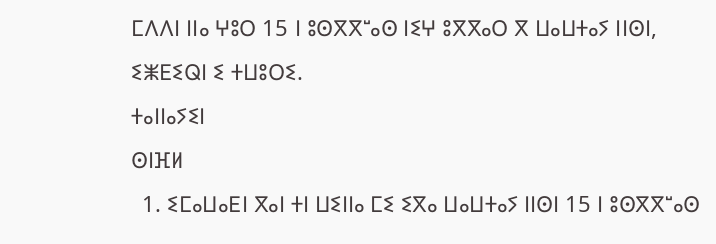ⵎⴷⴷⵏ ⵏⵏⴰ ⵖⵓⵔ 15 ⵏ ⵓⵙⴳⴳⵯⴰⵙ ⵏⵉⵖ ⵓⴳⴳⴰⵔ ⴳ ⵡⴰⵡⵜⴰⵢ ⵏⵏⵙⵏ, ⵉⵥⴹⵉⵕⵏ ⵉ ⵜⵡⵓⵔⵉ.
ⵜⴰⵏⵏⴰⵢⵉⵏ
ⵙⵏⴼⵍ
  1. ⵉⵎⴰⵡⴰⴹⵏ ⴳⴰⵏ ⵜⵏ ⵡⵉⵏⵏⴰ ⵎⵉ ⵉⴳⴰ ⵡⴰⵡⵜⴰⵢ ⵏⵏⵙⵏ 15 ⵏ ⵓⵙⴳⴳⵯⴰⵙ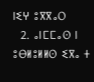ⵏⵉⵖ ⵓⴳⴳⴰⵔ
  2. ⴰⵏⵎⵎⴰⵙ ⵏ ⵓⴱⵍⵓⵍⵍⵙ ⵉⴳⴰ ⵜ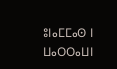ⵓⵏⴰⵎⵎⴰⵙ ⵏ ⵡⴰⵔⵔⴰⵡⵏ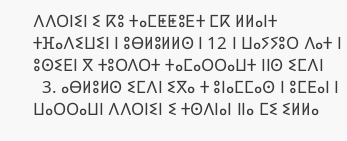ⴷⴷⵔⵏⵉⵏ ⵉ ⴽⵓ ⵜⴰⵎⵟⵟⵓⴹⵜ ⵎⴽ ⵍⵍⴰⵏⵜ ⵜⴼⴰⴷⵉⵡⵉⵏ ⵏ ⵓⴱⵍⵓⵍⵍⵙ ⵏ 12 ⵏ ⵡⴰⵢⵢⵓⵔ ⴷⴰⵜ ⵏ ⵓⵙⵉⴹⵏ ⴳ ⵜⵓⵔⴷⵔⵜ ⵜⴰⵎⴰⵔⵔⴰⵡⵜ ⵏⵏⵙ ⵉⵎⴷⵏ
  3. ⴰⴱⵍⵓⵍⵙ ⵉⵎⴷⵏ ⵉⴳⴰ ⵜ ⵓⵏⴰⵎⵎⴰⵙ ⵏ ⵓⵎⴹⴰⵏ ⵏ ⵡⴰⵔⵔⴰⵡⵏ ⴷⴷⵔⵏⵉⵏ ⵉ ⵜⵙⴷⵏⴰⵏ ⵏⵏⴰ ⵎⵉ ⵉⵍⵍⴰ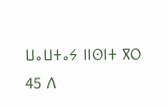ⵡⴰⵡⵜⴰⵢ ⵏⵏⵙⵏⵜ ⴳⵔ 45 ⴷ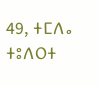49, ⵜⵎⴷⴰ ⵜⵓⴷⵔⵜ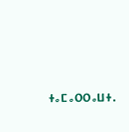ⵜⴰⵎⴰⵔⵔⴰⵡⵜ.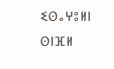ⵉⵙⴰⵖⵓⵍⵏ
ⵙⵏⴼⵍ